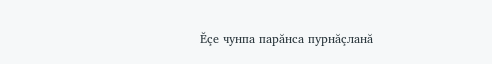Ĕçе чунпа парăнса пурнăçланă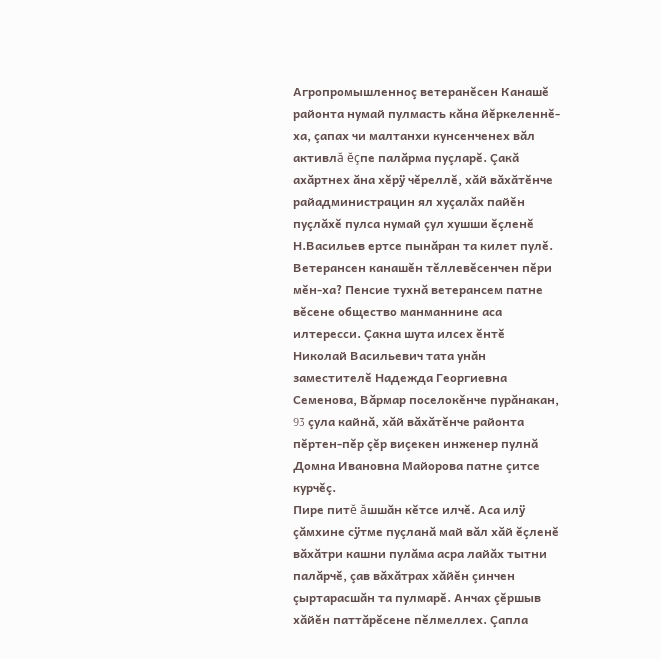Агропромышленноç ветеранĕсен Канашĕ районта нумай пулмасть кăна йĕркеленнĕ-ха, çапах чи малтанхи кунсенченех вăл активлă ĕçпе палăрма пуçларĕ. Çакă ахăртнех ăна хĕрÿ чĕреллĕ, хăй вăхăтĕнче райадминистрацин ял хуçалăх пайĕн пуçлăхĕ пулса нумай çул хушши ĕçленĕ Н.Васильев ертсе пынăран та килет пулĕ.
Ветерансен канашĕн тĕллевĕсенчен пĕри мĕн-ха? Пенсие тухнă ветерансем патне вĕсене общество манманнине аса илтересси. Çакна шута илсех ĕнтĕ Николай Васильевич тата унăн заместителĕ Надежда Георгиевна Семенова, Вăрмар поселокĕнче пурăнакан, 93 çула кайнă, хăй вăхăтĕнче районта пĕртен-пĕр çĕр виçекен инженер пулнă Домна Ивановна Майорова патне çитсе курчĕç.
Пире питĕ ăшшăн кĕтсе илчĕ. Аса илÿ çăмхине сÿтме пуçланă май вăл хăй ĕçленĕ вăхăтри кашни пулăма асра лайăх тытни палăрчĕ, çав вăхăтрах хăйĕн çинчен çыртарасшăн та пулмарĕ. Анчах çĕршыв хăйĕн паттăрĕсене пĕлмеллех. Çапла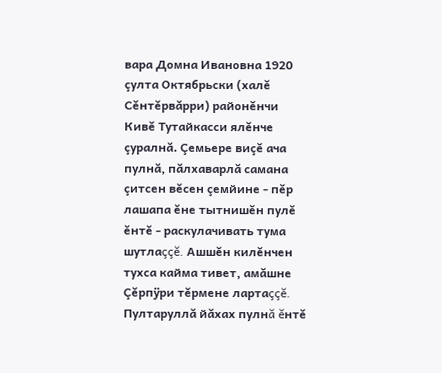вара Домна Ивановна 1920 çулта Октябрьски (халĕ Сĕнтĕрвăрри) районĕнчи Кивĕ Тутайкасси ялĕнче çуралнă. Çемьере виçĕ ача пулнă, пăлхаварлă самана çитсен вĕсен çемйине - пĕр лашапа ĕне тытнишĕн пулĕ ĕнтĕ - раскулачивать тума шутлаççĕ. Ашшĕн килĕнчен тухса кайма тивет, амăшне Çĕрпÿри тĕрмене лартаççĕ. Пултаруллă йăхах пулнă ĕнтĕ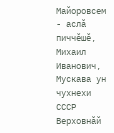Майоровсем - аслă пиччĕшĕ, Михаил Иванович, Мускава ун чухнехи СССР Верховнăй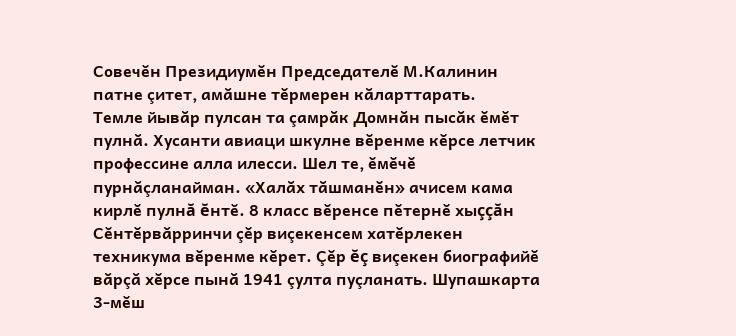Совечĕн Президиумĕн Председателĕ М.Калинин патне çитет, амăшне тĕрмерен кăларттарать.
Темле йывăр пулсан та çамрăк Домнăн пысăк ĕмĕт пулнă. Хусанти авиаци шкулне вĕренме кĕрсе летчик профессине алла илесси. Шел те, ĕмĕчĕ пурнăçланайман. «Халăх тăшманĕн» ачисем кама кирлĕ пулнă ĕнтĕ. 8 класс вĕренсе пĕтернĕ хыççăн Сĕнтĕрвăрринчи çĕр виçекенсем хатĕрлекен техникума вĕренме кĕрет. Çĕр ĕç виçекен биографийĕ вăрçă хĕрсе пынă 1941 çулта пуçланать. Шупашкарта 3-мĕш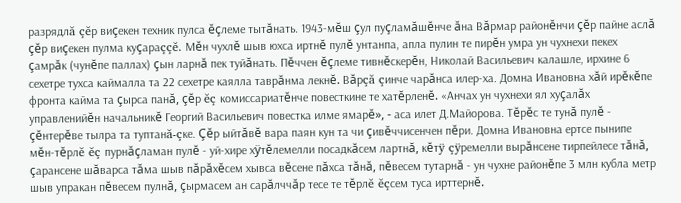разрядлă çĕр виçекен техник пулса ĕçлеме тытăнать. 1943-мĕш çул пуçламăшĕнче ăна Вăрмар районĕнчи çĕр пайне аслă çĕр виçекен пулма куçараççĕ. Мĕн чухлĕ шыв юхса иртнĕ пулĕ унтанпа, апла пулин те пирĕн умра ун чухнехи пекех çамрăк (чунĕпе паллах) çын ларнă пек туйăнать. Пĕччен ĕçлеме тивнĕскерĕн, Николай Васильевич калашле, ирхине 6 сехетре тухса каймалла та 22 сехетре каялла таврăнма лекнĕ. Вăрçă çинче чарăнса илер-ха. Домна Ивановна хăй ирĕкĕпе фронта кайма та çырса панă, çĕр ĕç комиссариатĕнче повесткине те хатĕрленĕ. «Анчах ун чухнехи ял хуçалăх управленийĕн начальникĕ Георгий Васильевич повестка илме ямарĕ», - аса илет Д.Майорова. Тĕрĕс те тунă пулĕ - çĕнтерĕве тылра та туптанă-çке. Çĕр ыйтăвĕ вара паян кун та чи çивĕччисенчен пĕри. Домна Ивановна ертсе пынипе мĕн-тĕрлĕ ĕç пурнăçламан пулĕ - уй-хире хÿтĕлемелли посадкăсем лартнă, кĕтÿ çÿремелли вырăнсене тирпейлесе тăнă, çарансене шăварса тăма шыв пăрăхĕсем хывса вĕсене пăхса тăнă, пĕвесем тутарнă - ун чухне районĕпе 3 млн кубла метр шыв упракан пĕвесем пулнă, çырмасем ан сарăлччăр тесе те тĕрлĕ ĕçсем туса ирттернĕ.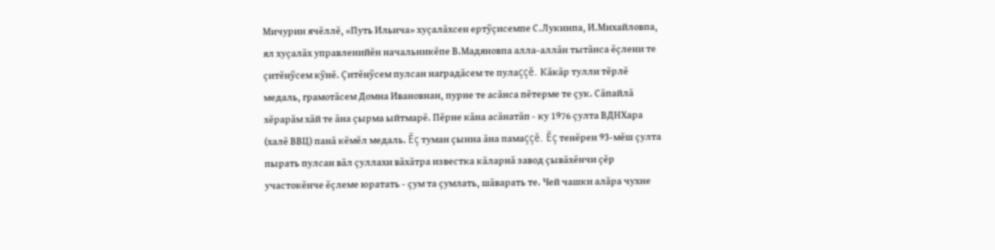Мичурин ячĕллĕ, «Путь Ильича» хуçалăхсен ертÿçисемпе С.Лукинпа, И.Михайловпа, ял хуçалăх управленийĕн начальникĕпе В.Мадяновпа алла-аллăн тытăнса ĕçлени те çитĕнÿсем кÿнĕ. Çитĕнÿсем пулсан наградăсем те пулаççĕ. Кăкăр тулли тĕрлĕ медаль, грамотăсем Домна Ивановнан, пурне те асăнса пĕтерме те çук. Сăпайлă хĕрарăм хăй те ăна çырма ыйтмарĕ. Пĕрне кăна асăнатăп - ку 1976 çулта ВДНХара (халĕ ВВЦ) панă кĕмĕл медаль. Ĕç туман çынна ăна памаççĕ. Ĕç тенĕрен 93-мĕш çулта пырать пулсан вăл çуллахи вăхăтра известка кăларнă завод çывăхĕнчи çĕр участокĕнче ĕçлеме юратать - çум та çумлать, шăварать те. Чей чашки алăра чухне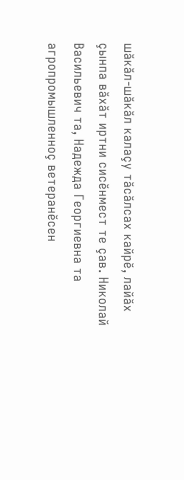шăкăл-шăкăл калаçу тăсăлсах кайрĕ, лайăх çынпа вăхăт иртни сисĕнмест те çав. Николай Васильевич та, Надежда Георгиевна та агропромышленноç ветеранĕсен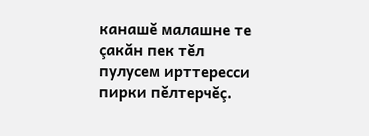канашĕ малашне те çакăн пек тĕл пулусем ирттересси пирки пĕлтерчĕç.